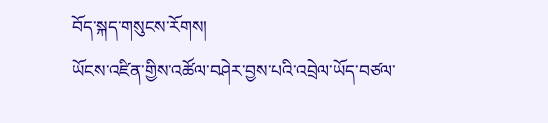བོད་སྐད་གསུངས་རོགས།
ཡོངས་འཛིན་གྱིས་འཚོལ་བཤེར་བྱས་པའི་འབྲེལ་ཡོད་བཙལ་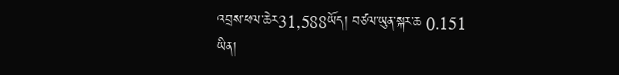འབྲས་ཕལ་ཆེར31,588ཡོད། བཙལ་ཡུན་སྐར་ཆ 0.151
ཡིན།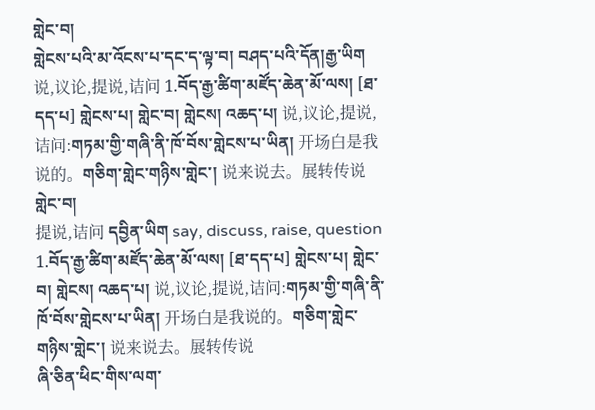གླེང་བ།
གླེངས་པའི་མ་འོངས་པ་དང་ད་ལྟ་བ། བཤད་པའི་དོན།རྒྱ་ཡིག 说,议论,提说,诘问 1.བོད་རྒྱ་ཚིག་མཛོད་ཆེན་མོ་ལས། [ཐ་དད་པ] གླེངས་པ། གླེང་བ། གླེངས། འཆད་པ། 说,议论,提说,诘问:གཏམ་གྱི་གཞི་ནི་ཁོ་བོས་གླེངས་པ་ཡིན། 开场白是我说的。གཅིག་གླེང་གཉིས་གླེང་། 说来说去。展转传说
གླེང་བ།
提说,诘问 དབྱིན་ཡིག say, discuss, raise, question 1.བོད་རྒྱ་ཚིག་མཛོད་ཆེན་མོ་ལས། [ཐ་དད་པ] གླེངས་པ། གླེང་བ། གླེངས། འཆད་པ། 说,议论,提说,诘问:གཏམ་གྱི་གཞི་ནི་ཁོ་བོས་གླེངས་པ་ཡིན། 开场白是我说的。གཅིག་གླེང་གཉིས་གླེང་། 说来说去。展转传说
ཞི་ཅིན་ཕིང་གིས་ལག་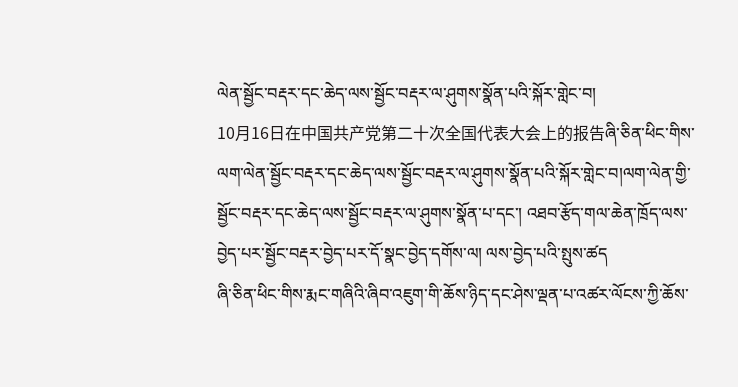ལེན་སྦྱོང་བརྡར་དང་ཆེད་ལས་སྦྱོང་བརྡར་ལ་ཤུགས་སྣོན་པའི་སྐོར་གླེང་བ།
10月16日在中国共产党第二十次全国代表大会上的报告ཞི་ཅིན་ཕིང་གིས་ལག་ལེན་སྦྱོང་བརྡར་དང་ཆེད་ལས་སྦྱོང་བརྡར་ལ་ཤུགས་སྣོན་པའི་སྐོར་གླེང་བ།ལག་ལེན་གྱི་སྦྱོང་བརྡར་དང་ཆེད་ལས་སྦྱོང་བརྡར་ལ་ཤུགས་སྣོན་པ་དང་། འཐབ་རྩོད་གལ་ཆེན་ཁྲོད་ལས་བྱེད་པར་སྦྱོང་བརྡར་བྱེད་པར་དོ་སྣང་བྱེད་དགོས་ལ། ལས་བྱེད་པའི་སྤུས་ཚད
ཞི་ཅིན་ཕིང་གིས་རྨང་གཞིའི་ཞིབ་འཇུག་གི་ཆོས་ཉིད་དང་ཤེས་ལྡན་པ་འཚར་ལོངས་ཀྱི་ཆོས་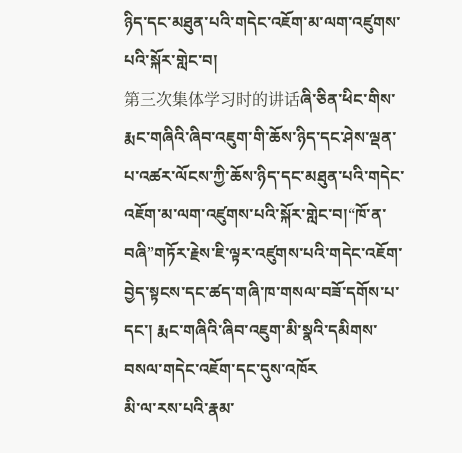ཉིད་དང་མཐུན་པའི་གདེང་འཇོག་མ་ལག་འཛུགས་པའི་སྐོར་གླེང་བ།
第三次集体学习时的讲话ཞི་ཅིན་ཕིང་གིས་རྨང་གཞིའི་ཞིབ་འཇུག་གི་ཆོས་ཉིད་དང་ཤེས་ལྡན་པ་འཚར་ལོངས་ཀྱི་ཆོས་ཉིད་དང་མཐུན་པའི་གདེང་འཇོག་མ་ལག་འཛུགས་པའི་སྐོར་གླེང་བ།“ཁོ་ན་བཞི”གཏོར་རྗེས་ཇི་ལྟར་འཛུགས་པའི་གདེང་འཇོག་བྱེད་སྟངས་དང་ཚད་གཞི་ཁ་གསལ་བཟོ་དགོས་པ་དང་། རྨང་གཞིའི་ཞིབ་འཇུག་མི་སྣའི་དམིགས་བསལ་གདེང་འཇོག་དང་དུས་འཁོར
མི་ལ་རས་པའི་རྣམ་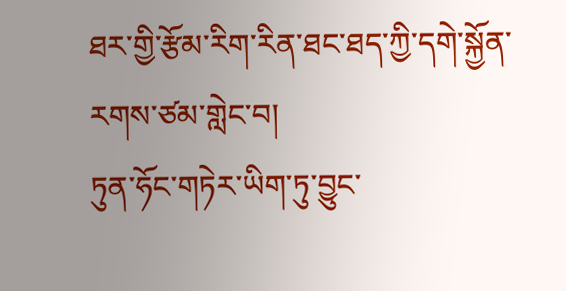ཐར་གྱི་རྩོམ་རིག་རིན་ཐང་ཐད་ཀྱི་དགེ་སྐྱོན་རགས་ཙམ་གླེང་བ།
ཏུན་ཧོང་གཏེར་ཡིག་ཏུ་བྱུང་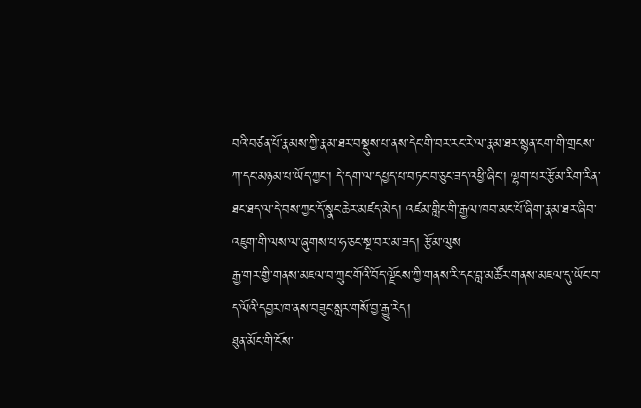བའི་བཙན་པོ་རྣམས་ཀྱི་རྣམ་ཐར་བསྡུས་པ་ནས་དེང་གི་བར་རང་རེ་ལ་རྣམ་ཐར་སྙན་ངག་གི་གྲངས་ཀ་དང་མཉམ་པ་ཡོད་ཀྱང་། དེ་དག་ལ་དཔྱད་པ་བཏང་བ་ཅུང་ཟད་འཕྱི་ཞིང་། ལྷག་པར་རྩོམ་རིག་རིན་ཐང་ཐད་ལ་དེ་བས་ཀྱང་དོ་སྣང་ཆེར་མཛད་མེད། འཛམ་གླིང་གི་རྒྱལ་ཁབ་མང་པོ་ཞིག་རྣམ་ཐར་ཞིབ་འཇུག་གི་ལས་ལ་ཞུགས་པ་ཧ་ཅང་སྔ་བར་མ་ཟད། རྩོམ་ལུས
རྒྱ་གར་གྱི་གནས་མཇལ་བ་ཀྲུང་གོའི་བོད་ལྗོངས་ཀྱི་གནས་རི་དང་བླ་མཚོར་གནས་མཇལ་དུ་ཡོང་བ་ད་ལོའི་དབྱར་ཁ་ནས་བཟུང་སླར་གསོ་བྱ་རྒྱུ་རེད།
ཐུན་མོང་གི་ངོས་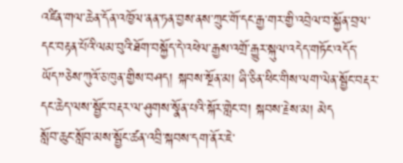འཛིན་གལ་ཆེན་དོན་འཁྱོལ་ནན་ཏན་བྱས་ནས་ཀྲུང་གོ་དང་རྒྱ་གར་གྱི་འབྲེལ་བ་སྐྱོན་བྲལ་དང་བརྟན་པོའི་ལམ་བུའི་ཐོག་བསྐྱོད་དེ་འཕེལ་རྒྱས་འགྲོ་རྒྱུར་སྐུལ་འདེད་གཏོང་འདོད་ཡོད”ཅེས་ཀུའོ་ཅ་ཁུན་གྱིས་བཤད། སྐབས་སྔོན་མ། ཞི་ཅིན་ཕིང་གིས་ལག་ལེན་སྦྱོང་བརྡར་དང་ཆེད་ལས་སྦྱོང་བརྡར་ལ་ཤུགས་སྣོན་པའི་སྐོར་གླེང་བ། སྐབས་རྗེས་མ། མེད
སློབ་ཆུང་སློབ་མས་སྦྱོང་ཚན་འབྲི་སྐབས་དག་ནོར་ཇེ་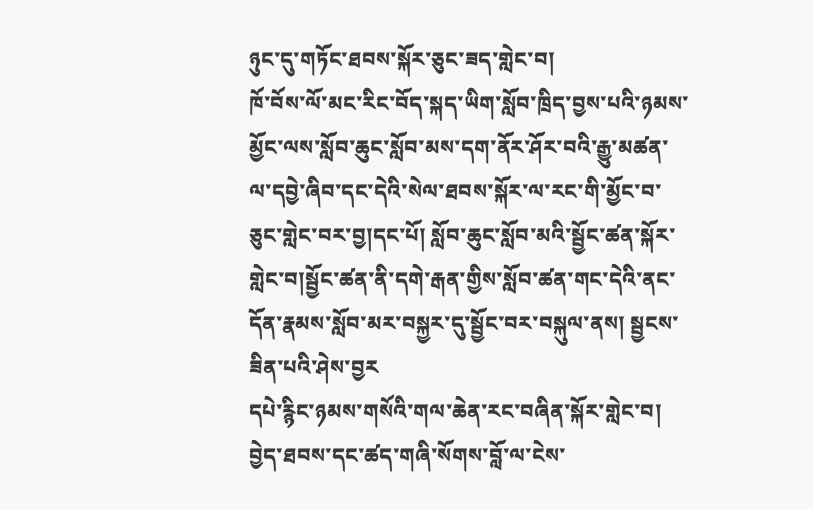ཉུང་དུ་གཏོང་ཐབས་སྐོར་ཅུང་ཟད་གླེང་བ།
ཁོ་བོས་ལོ་མང་རིང་བོད་སྐད་ཡིག་སློབ་ཁྲིད་བྱས་པའི་ཉམས་མྱོང་ལས་སློབ་ཆུང་སློབ་མས་དག་ནོར་ཤོར་བའི་རྒྱུ་མཚན་ལ་དབྱེ་ཞིབ་དང་དེའི་སེལ་ཐབས་སྐོར་ལ་རང་གི་མྱོང་བ་ཅུང་གླེང་བར་བྱ།དང་པོ། སློབ་ཆུང་སློབ་མའི་སྦྱོང་ཚན་སྐོར་གླེང་བ།སྦྱོང་ཚན་ནི་དགེ་རྒན་གྱིས་སློབ་ཚན་གང་དེའི་ནང་དོན་རྣམས་སློབ་མར་བསྐྱར་དུ་སྦྱོང་བར་བསྐུལ་ནས། སྦྱངས་ཟིན་པའི་ཤེས་བྱར
དཔེ་རྙིང་ཉམས་གསོའི་གལ་ཆེན་རང་བཞིན་སྐོར་གླེང་བ།
བྱེད་ཐབས་དང་ཚད་གཞི་སོགས་བློ་ལ་ངེས་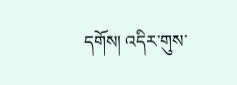དགོས། འདིར་གུས་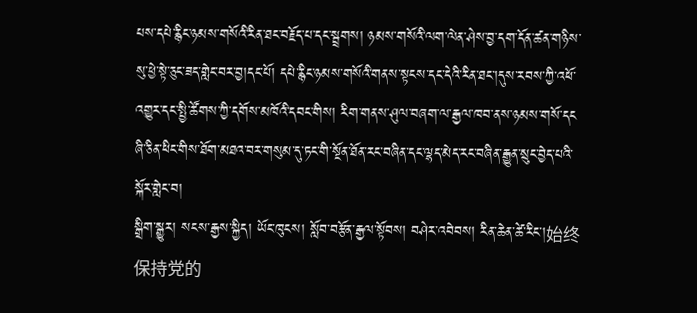པས་དཔེ་རྙིང་ཉམས་གསོའི་རིན་ཐང་བརྗོད་པ་དང་སྦྲགས། ཉམས་གསོའི་ལག་ལེན་ཤེས་བྱ་དག་དོན་ཚན་གཉིས་སུ་ཕྱེ་སྟེ་ཅུང་ཟད་གླེང་བར་བྱ།དང་པོ། དཔེ་རྙིང་ཉམས་གསོའི་གནས་སྟངས་དང་དེའི་རིན་ཐང་།དུས་རབས་ཀྱི་འཕོ་འགྱུར་དང་སྤྱི་ཚོགས་ཀྱི་དགོས་མཁོའི་དབང་གིས། རིག་གནས་ཤུལ་བཞག་ལ་རྒྱལ་ཁབ་ནས་ཉམས་གསོ་དང
ཞི་ཅིན་ཕིང་གིས་ཐོག་མཐའ་བར་གསུམ་དུ་ཏང་གི་སྔོན་ཐོན་རང་བཞིན་དང་ལྷད་མེད་རང་བཞིན་རྒྱུན་སྲུང་བྱེད་པའི་སྐོར་གླེང་བ།
སྒྲིག་སྒྱུར། སངས་རྒྱས་སྐྱིད། ཡོང་ཁུངས། སློབ་བརྩོན་རྒྱལ་སྟོབས། བཤེར་འབེབས། རིན་ཆེན་ཚེ་རིང་།始终保持党的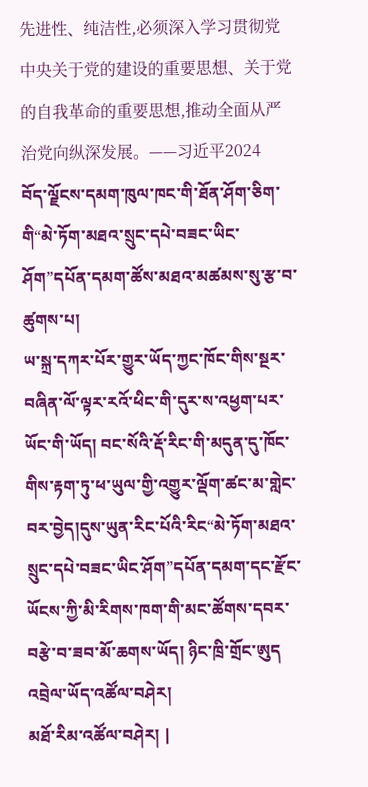先进性、纯洁性,必须深入学习贯彻党中央关于党的建设的重要思想、关于党的自我革命的重要思想,推动全面从严治党向纵深发展。——习近平2024
བོད་ལྗོངས་དམག་ཁུལ་ཁང་གི་ཐོན་ཤོག་ཅིག་གི“མེ་ཏོག་མཐའ་སྲུང་དཔེ་བཟང་ཡིང་ཤོག”དཔོན་དམག་ཚོས་མཐའ་མཚམས་སུ་རྩ་བ་ཚུགས་པ།
ཡ་སྐྲ་དཀར་པོར་གྱུར་ཡོད་ཀྱང་ཁོང་གིས་སྔར་བཞིན་ལོ་ལྟར་རའོ་ཕིང་གི་དུར་ས་འཕྱག་པར་ཡོང་གི་ཡོད། བང་སོའི་རྡོ་རིང་གི་མདུན་དུ་ཁོང་གིས་རྟག་ཏུ་ཕ་ཡུལ་གྱི་འགྱུར་ལྡོག་ཚང་མ་གླེང་བར་བྱེད།དུས་ཡུན་རིང་པོའི་རིང“མེ་ཏོག་མཐའ་སྲུང་དཔེ་བཟང་ཡིང་ཤོག”དཔོན་དམག་དང་རྫོང་ཡོངས་ཀྱི་མི་རིགས་ཁག་གི་མང་ཚོགས་དབར་བརྩེ་བ་ཟབ་མོ་ཆགས་ཡོད། ཉིང་ཁྲི་གྲོང་ཨུད
འབྲེལ་ཡོད་འཚོལ་བཤེར།
མཐོ་རིམ་འཚོལ་བཤེར། |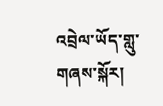འབྲེལ་ཡོད་གླུ་གཞས་སྐོར།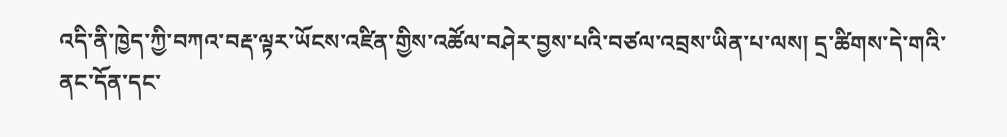འདི་ནི་ཁྱེད་ཀྱི་བཀའ་བརྡ་ལྟར་ཡོངས་འཛིན་གྱིས་འཚོལ་བཤེར་བྱས་པའི་བཙལ་འབྲས་ཡིན་པ་ལས། དྲ་ཚིགས་དེ་གའི་ནང་དོན་དང་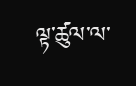ལྟ་ཚུལ་ལ་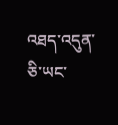འཐད་འདུན་ཅི་ཡང་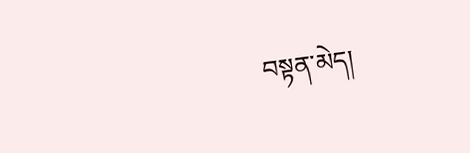བསྟན་མེད།